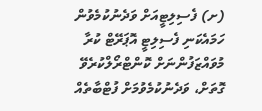(ށ) ފެސިލިޓީއަށް ވަދެނުކުމެވުން ހަމައެކަނި ފެސިލިޓީ އޮޕަރޭޓް ކުރާ މުވައްޒަފުންނަށް ކޮންޓްރޯލްކުރެވޭ ގޮތަށް، ވަދެނުކުމެވުމަށް ފުޓްބާތެއް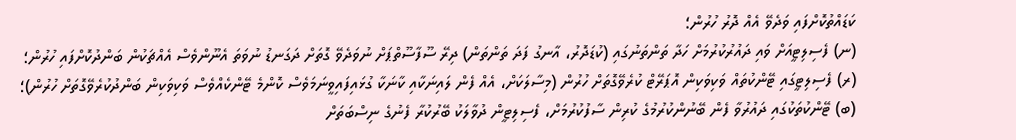ކަޑައްތުކޮށްފައި ވަދެވޭ އެއް ދޮރު ހުރުން؛
(ނ) ފެސިލިޓީއަށް ވައި ދައުރުކުރުމަށް ހަދާ ތަންތަނުގައި (ކުޑަދޮރު، އާނގު ފަދަ ތަންތަން) ދިރޭ ސޫފާސޫތްޕަށް ނުވަދެވޭ ގޮތަށް ދަގަނޑު ނުވަތަ އެނޫންވެސް އެއްޗަކުން ބަންދުކޮށްފައި ހުރުން؛
(ރ) ފެސިލިޓީގައި ޓޭންކުތައް ވަކިވަކިން އޮޕަރޭޓް ކުރެވޭގޮތަށް ހުރުން (މިސާލަކަށް، އެއް ފެން ލައިނަކާއި ކާނަކާ ގުޅައިފައިވީނަމަވެސް ކޮންމެ ޓޭންކެއްވެސް ވަކިވަކިން ބަންދުކުރެވޭގޮތަށް ހުރުން)؛
(ބ) ޓޭންކުތަކުގައި ދައުރުވާ ފެން ބޭނުންކުރުމުގެ ކުރިން ސާފުކުރުމަށް، ފެސިލިޓީން ދުވާލަކު ބޭރުކުރާ ފެނުގެ ނިސްބަތަށް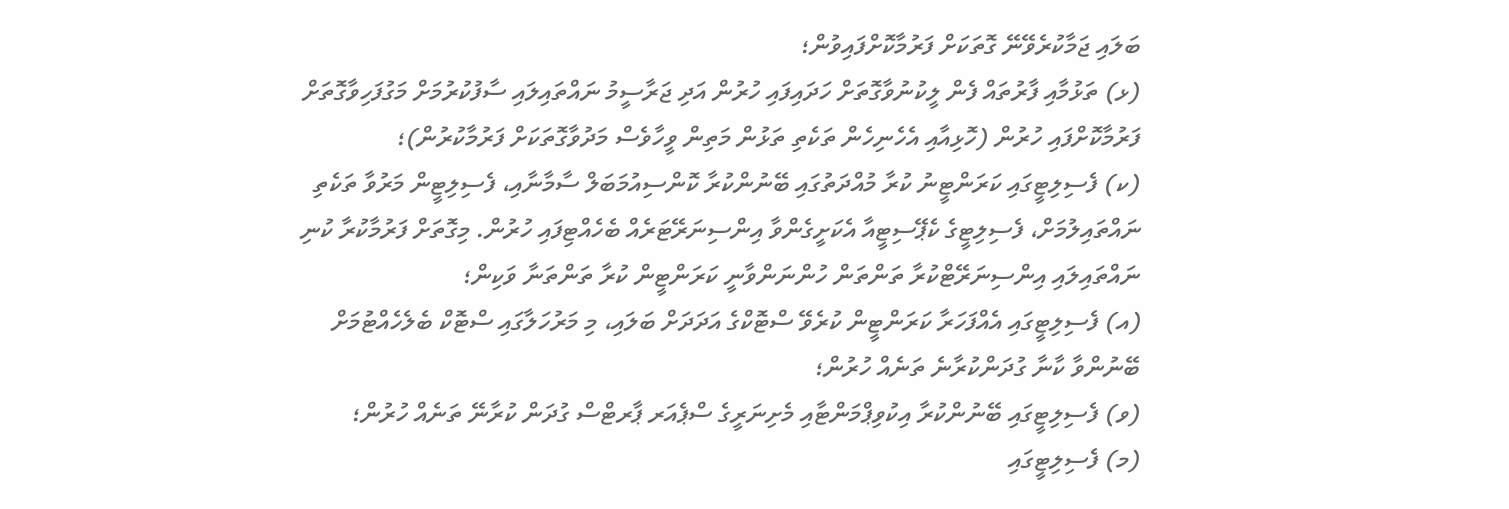ބަލައި ޖަމާކުރެވޭނޭ ގޮތަކަށް ފަރުމާކޮށްފައިވުން؛
(ޅ) ތަޅުމާއި ފާރުތައް ފެން ލީކުނުވާގޮތަށް ހަދައިފައި ހުރުން އަދި ޖަރާސީމު ނައްތައިލައި ސާފުކުރުމަށް މަގުފަހިވާގޮތަށް ފަރުމާކޮށްފައި ހުރުން (ހޮޅިއާއި އެހެނިހެން ތަކެތި ތަޅުން މަތިން ވީހާވެސް މަދުވާގޮތަކަށް ފަރުމާކުރުން)؛
(ކ) ފެސިލިޓީގައި ކަރަންޓީނު ކުރާ މުއްދަތުގައި ބޭނުންކުރާ ކޮންސިއުމަބަލް ސާމާނާއި، ފެސިލިޓީން މަރުވާ ތަކެތި ނައްތައިލުމަށް، ފެސިލިޓީގެ ކެޕޭސިޓީއާ އެކަށީގެންވާ އިންސިނަރޭޓަރެއް ބެހެއްޓިފައި ހުރުން. މިގޮތަށް ފަރުމާކުރާ ކުނި ނައްތައިލައި އިންސިނަރޭޓްކުރާ ތަންތަން ހުންނަންވާނީ ކަރަންޓީން ކުރާ ތަންތަނާ ވަކިން؛
(އ) ފެސިލިޓީގައި އެއްފަހަރާ ކަރަންޓީން ކުރެވޭ ސްޓޮކްގެ އަދަދަށް ބަލައި، މި މަރުހަލާގައި ސްޓޮކް ބެލެހެއްޓުމަށް ބޭނުންވާ ކާނާ ގުދަންކުރާނެ ތަނެއް ހުރުން؛
(ވ) ފެސިލިޓީގައި ބޭނުންކުރާ އިކުވިޕްމަންޓާއި މެށިނަރީގެ ސްޕެއަރ ޕާރޓްސް ގުދަން ކުރާނޭ ތަނެއް ހުރުން؛
(މ) ފެސިލިޓީގައި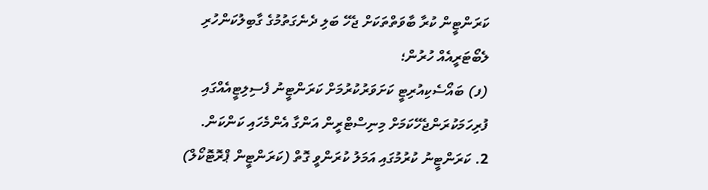ކަރަންޓީން ކުރާ ބާވަތްތަކަށް ޖެހޭ ބަލި ދެނެގަތުމުގެ ގާބިލުކަންހުރި ލެބޯޓަރީއެއް ހުރުން؛
(ފ) ބައޯސެކިއުރިޓީ ކަށަވަރުކުރުމަށް ކަރަންޓީނު ފެސިލިޓީއެއްގައި ފުރިހަމަކުރަންޖެހޭކަމަށް މިނިސްޓްރީން އަންގާ އެންމެހައި ކަންކަން.
2. ކަރަންޓީނު ކުރުމުގައި އަމަލު ކުރަންވީ ގޮތް (ކަރަންޓީން ޕްރޮޓޮކޯލް)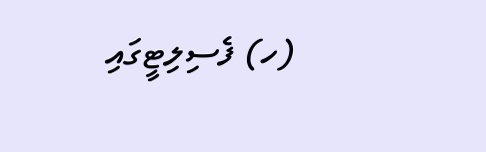(ހ) ފެސިލިޓީގައި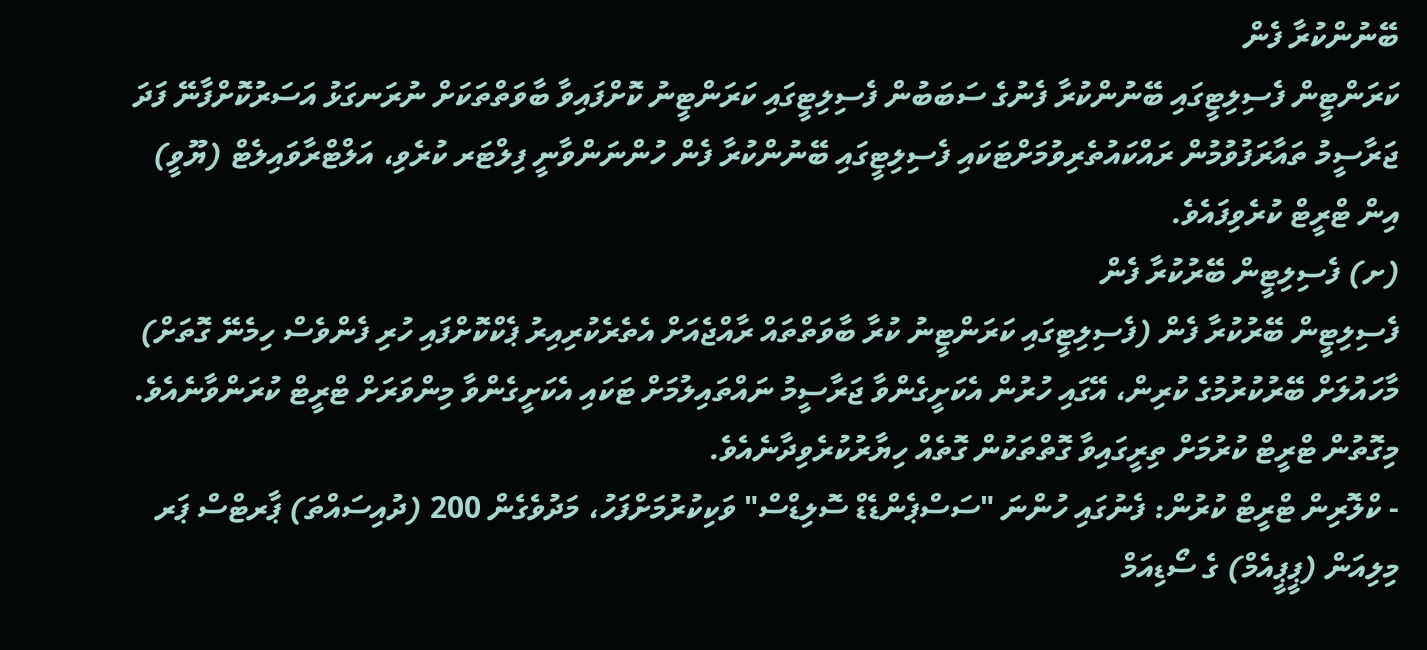ބޭނުންކުރާ ފެން
ކަރަންޓީން ފެސިލިޓީގައި ބޭނުންކުރާ ފެނުގެ ސަބަބުން ފެސިލިޓީގައި ކަރަންޓީނު ކޮށްފައިވާ ބާވަތްތަކަށް ނުރަނގަޅު އަސަރުކޮށްފާނޭ ފަދަ ޖަރާސީމު ތައާރަފުވުމުން ރައްކައުތެރިވުމަށްޓަކައި ފެސިލިޓީގައި ބޭނުންކުރާ ފެން ހުންނަންވާނީ ފިލްޓަރ ކުރެވި، އަލްޓްރާވައިލެޓް (ޔޫވީ) އިން ޓްރީޓް ކުރެވިފައެވެ.
(ށ) ފެސިލިޓީން ބޭރުކުރާ ފެން
ފެސިލިޓީން ބޭރުކުރާ ފެން (ފެސިލިޓީގައި ކަރަންޓީނު ކުރާ ބާވަތްތައް ރާއްޖެއަށް އެތެރެކުރިއިރު ޕެކްކޮށްފައި ހުރި ފެންވެސް ހިމެނޭ ގޮތަށް) މާހައުލަށް ބޭރުކުރުމުގެ ކުރިން، އޭގައި ހުރުން އެކަށީގެންވާ ޖަރާސީމު ނައްތައިލުމަށް ޓަކައި އެކަށީގެންވާ މިންވަރަށް ޓްރީޓް ކުރަންވާނެއެވެ. މިގޮތުން ޓްރީޓް ކުރުމަށް ތިރީގައިވާ ގޮތްތަކުން ގޮތެއް ހިޔާރުކުރެވިދާނެއެވެ.
- ކްލޮރިން ޓްރީޓް ކުރުން: ފެނުގައި ހުންނަ "ސަސްޕެންޑެޑް ސޮލިޑްސް" ވަކިކުރުމަށްފަހު، މަދުވެގެން 200 (ދުއިސައްތަ) ޕާރޓްސް ޕަރ މިލިއަން (ޕީޕީއެމް) ގެ ސޯޑިއަމް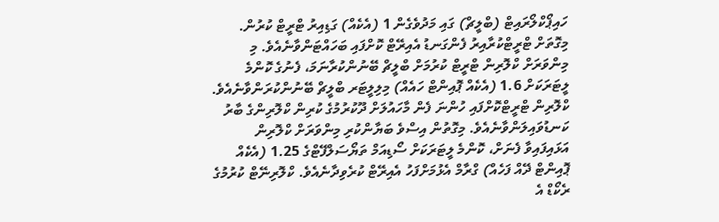ހައިޕޯކްލޯރައިޓް (ބްލީޗް) ގައި މަދުވެގެން 1 (އެކެއް) ގަޑިއިރު ޓްރީޓް ކުރުން. މިގޮތަށް ޓްރީޓްކުރާއިރު ފެންގަނޑު އެއިރޭޓް ކޮށްފައި ބަހައްޓަންވާނެއެވެ. މި މިންވަރަށް ކްލޮރިން ޓްރީޓް ކުރުމަށް ބްލީޗް ބޭނުންކުރާނަމަ، ފެނުގެ ކޮންމެ ލީޓަރަކަށް 1.6 (އެކެއް ޕޮއިންޓް ހައެއް) މިލިލީޓަރ ބްލީޗް ބޭނުންކުރަންވާނެއެވެ. ކްލޮރިން ޓްރީޓްކޮށްފައި ހުންނަ ފެން މާހައުލަށް ދޫކުރުމުގެ ކުރިން ކްލޮރިންގެ ބާރު ކަނޑުވައިލަންވާނެއެވެ. މިގޮތުން އިސްވެ ބަޔާންކުރި މިންވަރަށް ކްލޮރިން އަޅައިފައިވާ ފެނަށް، ކޮންމެ ލީޓަރަކަށް ސޯޑިއަމް ތަޔޯސަލްފޭޓްގެ 1.25 (އެކެއް ޕޮއިންޓް ދޭއް ފަހެއް) ގްރާމް އެޅުމަށްފަހު އެއިރޭޓް ކުރެވިދާނެއެވެ. ކްލޮރިނޭޓް ކުރުމުގެ ރެކޯޑް އެ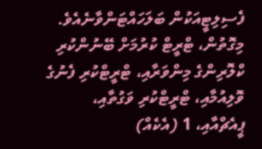ފެސިލިޓީއަކުން ބަލަހައްޓަންވާނެއެވެ. މިގޮތުން، ޓްރީޓް ކުރުމަށް ބޭނުންކުރި ކްލޮރިންގެ މިންވަރާއި، ޓްރީޓްކުރި ފެނުގެ ވޮލިއުމާއި، ޓްރީޓްކުރި ވަގުތާއި، ޕީއެޗްއާއި، 1 (އެކެއް)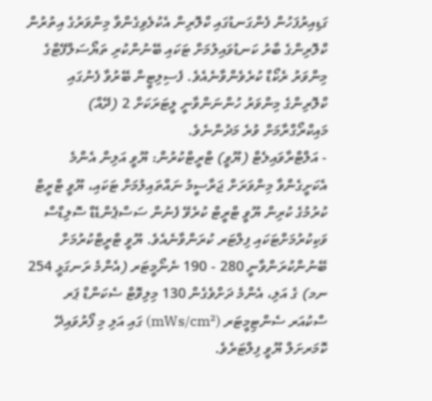ގަޑިއިރުފަހުން ފެންގަނޑުގައި ކްލޮރިން އެކުލެވިގެންވާ މިންވަރުގެ އިތުރުން ކްލޮރިންގެ ބާރު ކަނޑުވައިލުމަށް ޓަކައި ބޭނުންކުރި ތަޔޯސަލްފޭޓްގެ މިންވަރު ރެކޯޑް ކުރެވެންވާނެއެވެ. ފެސިލިޓީން ބޭރުވާ ފެނުގައި ކްލޮރިންގެ މިންވަރު ހުންނަންވާނީ ލީޓަރަކަށް 2 (ދޭއް) މައިކްރޯގްރާމަށް ވުރެ މަދުންނެވެ.
- އަލްޓްރާވައިލެޓް (ޔޫވީ) ޓްރީޓްކުރުން: ޔޫވީ އަލިން އެންމެ އެކަށީގެންވާ މިންވަރަށް ޖަރާސީމު ނައްތައިލުމަށް ޓަކައި، ޔޫވީ ޓްރީޓް ކުރުމުގެ ކުރިން ޔޫވީ ޓްރީޓް ކުރެވޭ ފެނުން ސަސްޕެންޑެޑް ސޮލިޑްސް ވަކިކުރުމަށްޓަކައި ފިލްޓަރ ކުރަންވާނެއެވެ. ޔޫވީ ޓްރީޓްކުރުމަށް ބޭނުންކުރަންވާނީ 280 - 190 ނެނޯމީޓަރ (އެންމެ ރަނގަޅީ 254 ނމ) ގެ އަލި، އެންމެ ދަށްވެގެން 130 މިލިވޮޓް ސެކަންޑް ޕަރ ސްކުއަރ ސެންޓިމީޓަރ (mWs/cm²) ގައި އަލި މި ފޯރުވައިދޭ ކޮމަރށަލް ޔޫވީ ފިލްޓަރެވެ.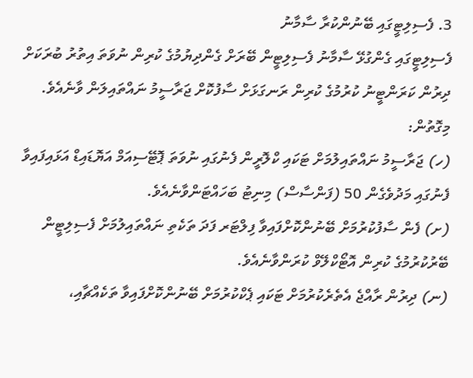3. ފެސިލިޓީގައި ބޭނުންކުރާ ސާމާނު
ފެސިލިޓީގައި ގެންގުޅޭ ސާމާނު ފެސިލިޓީން ބޭރަށް ގެންދިޔުމުގެ ކުރިން ނުވަތަ އިތުރު ބުރަކަށް ދިރުން ކަރަންޓީނު ކުރުމުގެ ކުރިން ރަނގަޅަށް ސާފުކޮށް ޖަރާސީމު ނައްތައިލަން ވާނެއެވެ. މިގޮތުން:
(ހ) ޖަރާސީމު ނައްތައިލުމަށް ޓަކައި ކްލޮރީން ފެނުގައި ނުވަތަ ޕޮޓޭސިއަމް އަޔޮޑައިޑް އަޅައިފައިވާ ފެނުގައި މަދުވެގެން 50 (ފަންސާސް) މިނިޓު ބަހައްޓަންވާނެއެވެ.
(ށ) ފެން ސާފުކުރުމަށް ބޭނުންކޮށްފައިވާ ފިލްޓަރ ފަދަ ތަކެތި ނައްތައިލުމަށް ފެސިލިޓީން ބޭރުކުރުމުގެ ކުރިން އޮޓޯކްލޭވް ކުރަންވާނެއެވެ.
(ނ) ދިރުން ރާއްޖެ އެތެރެކުރުމަށް ޓަކައި ޕެކްކުރުމަށް ބޭނުންކޮށްފައިވާ ތަކެއްޗާއި،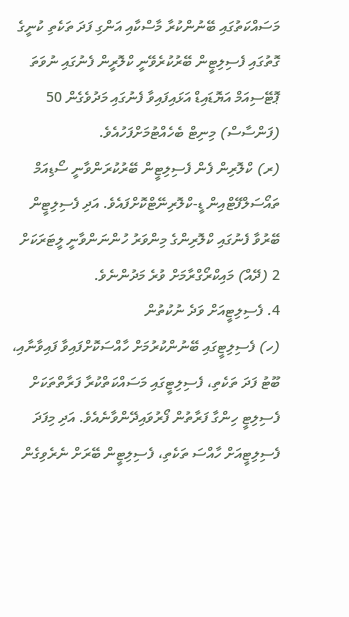މަސައްކަތުގައި ބޭނުންކުރާ މާސްކާއި އަންގި ފަދަ ތަކެތި ކުނީގެ ގޮތުގައި ފެސިލިޓީން ބޭރުކުރެވޭނީ ކްލޮރީން ފެނުގައި ނުވަތަ ޕޮޓޭސިއަމް އަޔޮޑައިޑް އަޅައިފައިވާ ފެނުގައި މަދުވެގެން 50 (ފަންސާސް) މިނިޓް ބެހެއްޓުމަށްފަހުއެވެ.
(ރ) ކްލޮރިން ފެން ފެސިލިޓީން ބޭރުކުރަންވާނީ ސޯޑިއަމް ތައޯސަލްފޭޓްއިން ޑީ-ކްލޮރިނޭޓްކޮށްފައެވެ. އަދި ފެސިލިޓީން ބޭރުވާ ފެނުގައި ކްލޮރިންގެ މިންވަރު ހުންނަންވާނީ ލީޓަރަކަށް 2 (ދޭއް) މައިކްރޯގްރާމަށް ވުރެ މަދުންނެވެ.
4. ފެސިލިޓީއަށް ވަދެ ނުކުތުން
(ހ) ފެސިލިޓީގައި ބޭނުންކުރުމަށް ހާއްސަކޮށްފައިވާ ފައިވާނާއި، ބޫޓު ފަދަ ތަކެތި، ފެސިލިޓީގައި މަސައްކަތްކުރާ ފަރާތްތަކަށް ފެސިލިޓީ ހިންގާ ފަރާތުން ފޯރުވައިދޭންވާނެއެވެ. އަދި މިފަދަ ފެސިލިޓީއަށް ހާއްސަ ތަކެތި، ފެސިލިޓީން ބޭރަށް ނެރެވިގެން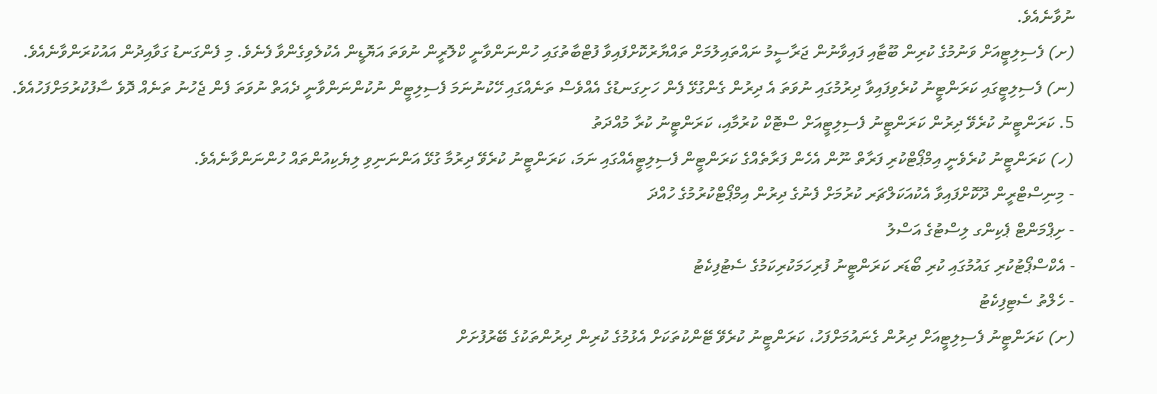ނުވާނެއެވެ.
(ށ) ފެސިލިޓީއަށް ވަނުމުގެ ކުރިން ބޫޓާއި ފައިވާނުން ޖަރާސީމު ނައްތައިލުމަށް ތައްޔާރުކޮށްފައިވާ ފުޓްބާތުގައި ހުންނަންވާނީ ކްލޮރީން ނުވަތަ އަޔޮޑީން އެކުލެވިގެންވާ ފެނެވެ. މި ފެންގަނޑު ގަވާއިދުން އައުކުރަންވާނެއެވެ.
(ނ) ފެސިލިޓީގައި ކަރަންޓީނު ކުރެވިފައިވާ ދިރުމުގައި ނުވަތަ އެ ދިރުން ގެންގުޅޭ ފެން ހަށިގަނޑުގެ އެއްވެސް ތަނެއްގައި ހޭކުނުނަމަ ފެސިލިޓީން ނުކުންނަންވާނީ ދެއަތް ނުވަތަ ފެން ޖެހުނު ތަނެއް ދޮވެ ސާފުކުރުމަށްފަހުއެވެ.
5. ކަރަންޓީނު ކުރެވޭ ދިރުން ކަރަންޓީނު ފެސިލިޓީއަށް ސްޓޮކް ކުރުމާއި، ކަރަންޓީނު ކުރާ މުއްދަތު
(ހ) ކަރަންޓީނު ކުރެވެނީ އިމްޕޯޓްކުރި ފަރާތް ނޫން އެހެން ފަރާތެއްގެ ކަރަންޓީން ފެސިލިޓީއެއްގައި ނަމަ، ކަރަންޓީނު ކުރެވޭ ދިރުމާ ގުޅޭ އަންނަނިވި ލިޔެކިއުންތައް ހުންނަންވާނެއެވެ.
- މިނިސްޓްރީން ދޫކޮށްފައިވާ އެކުއަކަލްޗަރ ކުރުމަށް ފެނުގެ ދިރުން އިމްޕޯޓްކުރުމުގެ ހުއްދަ
- ށިޕްމަންޓް ޕެކިންގ ލިސްޓުގެ އަސްލު
- އެކްސްޕޯޓުކުރި ގައުމުގައި ކުރި ބޯޑަރ ކަރަންޓީނު ފުރިހަމަކުރިކަމުގެ ސެޓުފިކެޓު
- ހެލްތު ސެޓިފިކެޓު
(ށ) ކަރަންޓީނު ފެސިލިޓީއަށް ދިރުން ގެނައުމަށްފަހު، ކަރަންޓީނު ކުރެވޭ ޓޭންކުތަކަށް އެޅުމުގެ ކުރިން ދިރުންތަކުގެ ބޭރުފުށަށް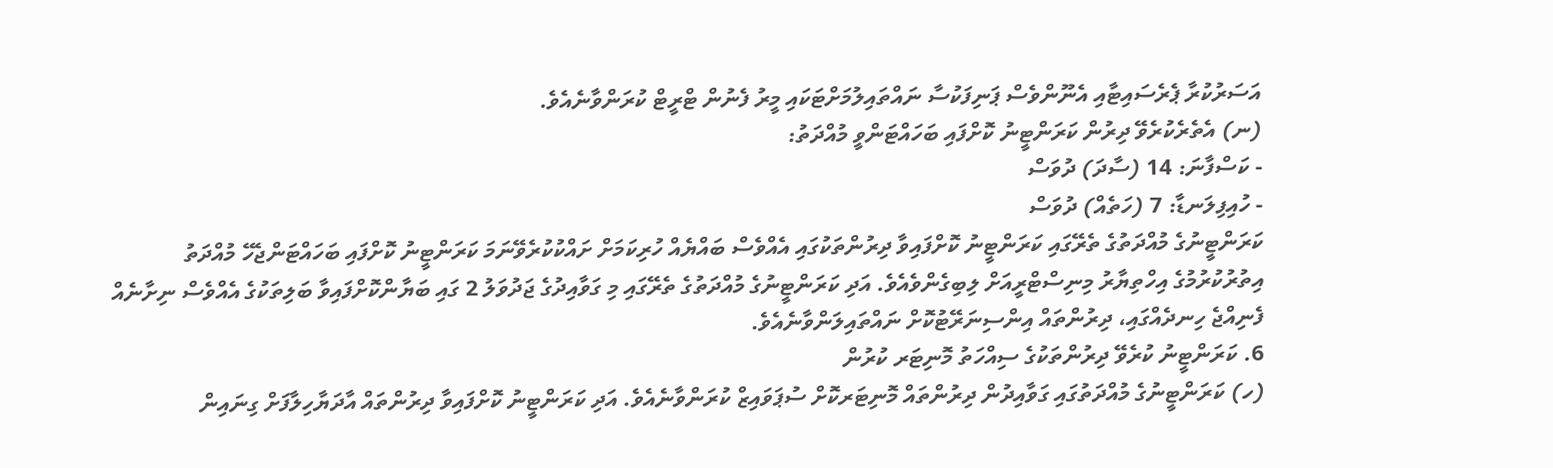އަސަރުކުރާ ޕެރެސައިޓާއި އެނޫންވެސް ޕަނިފަކުސާ ނައްތައިލުމަށްޓަކައި މީރު ފެނުން ޓްރީޓް ކުރަންވާނެއެވެ.
(ނ) އެތެރެކުރެވޭ ދިރުން ކަރަންޓީނު ކޮށްފައި ބަހައްޓަންވީ މުއްދަތު:
- ކަސްފާނަ: 14 (ސާދަ) ދުވަސް
- ހުއިފިލަނޑާ: 7 (ހަތެއް) ދުވަސް
ކަރަންޓީނުގެ މުއްދަތުގެ ތެރޭގައި ކަރަންޓީނު ކޮށްފައިވާ ދިރުންތަކުގައި އެއްވެސް ބައްޔެއް ހުރިކަމަށް ށައްކުކުރެވޭނަމަ ކަރަންޓީނު ކޮށްފައި ބަހައްޓަންޖެހޭ މުއްދަތު އިތުރުކުރުމުގެ އިހްތިޔާރު މިނިސްޓްރީއަށް ލިބިގެންވެއެވެ. އަދި ކަރަންޓީނުގެ މުއްދަތުގެ ތެރޭގައި މި ގަވާއިދުގެ ޖަދުވަލު 2 ގައި ބަޔާންކޮށްފައިވާ ބަލިތަކުގެ އެއްވެސް ނިށާނެއް ފެނިއްޖެ ހިނދެއްގައި، ދިރުންތައް އިންސިނަރޭޓުކޮށް ނައްތައިލަންވާނެއެވެ.
6. ކަރަންޓީނު ކުރެވޭ ދިރުންތަކުގެ ސިއްހަތު މޮނިޓަރ ކުރުން
(ހ) ކަރަންޓީނުގެ މުއްދަތުގައި ގަވާއިދުން ދިރުންތައް މޮނިޓަރކޮށް ސުޕަވައިޒް ކުރަންވާނެއެވެ. އަދި ކަރަންޓީނު ކޮށްފައިވާ ދިރުންތައް އާދަޔާހިލާފަށް ގިނައިން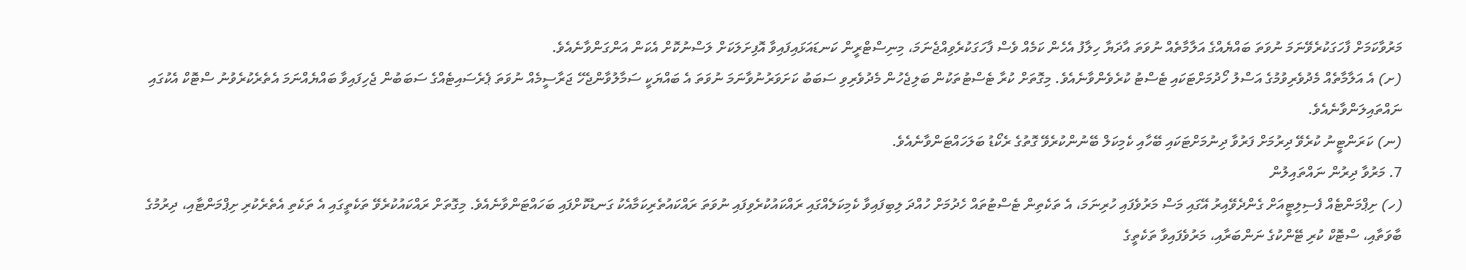މަރުވާކަމަށް ފާހަގަކުރެވޭނަމަ ނުވަތަ ބައްޔެއްގެ އަލާމާތެއް ނުވަތަ އާދަޔާ ހިލާފު އެހެން ކަމެއް ވެސް ފާހަގަކުރެވިއްޖެނަމަ، މިނިސްޓްރީން ކަނޑައަޅައިފައިވާ އޮފިށަލަކަށް ލަސްނުކޮށް އެކަން އަންގަންވާނެއެވެ.
(ށ) އެ އަލާމާތެއް މެދުވެރިވުމުގެ އަސްލު ހޯދުމަށްޓަކައި ޓެސްޓު ކުރެވެންވާނެއެވެ. މިގޮތަށް ކުރާ ޓެސްޓުތަކުން ބަލިޖެހުން މެދުވެރިވި ސަބަބު ކަށަވަރުނުވާނަމަ ނުވަތަ އެ ބައްޔަކީ ސަމާލުވާންޖެހޭ ޖަރާސީމެއް ނުވަތަ ޕެރެސައިޓެއްގެ ސަބަބުން ޖެހިފައިވާ ބައްޔެއްނަމަ އެތެރެކުރެވުނު ސްޓޮކް އެކުގައި ނައްތައިލަންވާނެއެވެ.
(ނ) ކަރަންޓީނު ކުރެވޭ ދިރުމަށް ފަރުވާ ދިނުމަށްޓަކައި ބޭހާއި ކެމިކަލް ބޭނުންކުރެވޭ ގޮތުގެ ރެކޯޑު ބަލަހައްޓަންވާނެއެވެ.
7. މަރުވާ ދިރުން ނައްތައިލުން
(ހ) ށިޕްމަންޓެއް ފެސިލިޓީއަށް ގެންދެވޭއިރު އޭގައި މަސް މަރުވެފައި ހުރިނަމަ، އެ ތަކެތިން ޓެސްޓުތައް ހެދުމަށް ހުއްދަ ލިބިފައިވާ ކެމިކަލެއްގައި ރައްކައުކުރެވިފައި ނުވަތަ ރައްކައުތެރިކަމާއެކު ގަނޑުކޮށްފައި ބަހައްޓަންވާނެއެވެ. މިގޮތަށް ރައްކައުކުރެވޭ ތަކެތީގައި އެ ތަކެތި އެތެރެކުރި ށިޕްމަންޓާއި، ދިރުމުގެ ބާވަތާއި، ސްޓޮކް ކުރި ޓޭންކުގެ ނަންބަރާއި، މަރުވެފައިވާ ތަކެތީގެ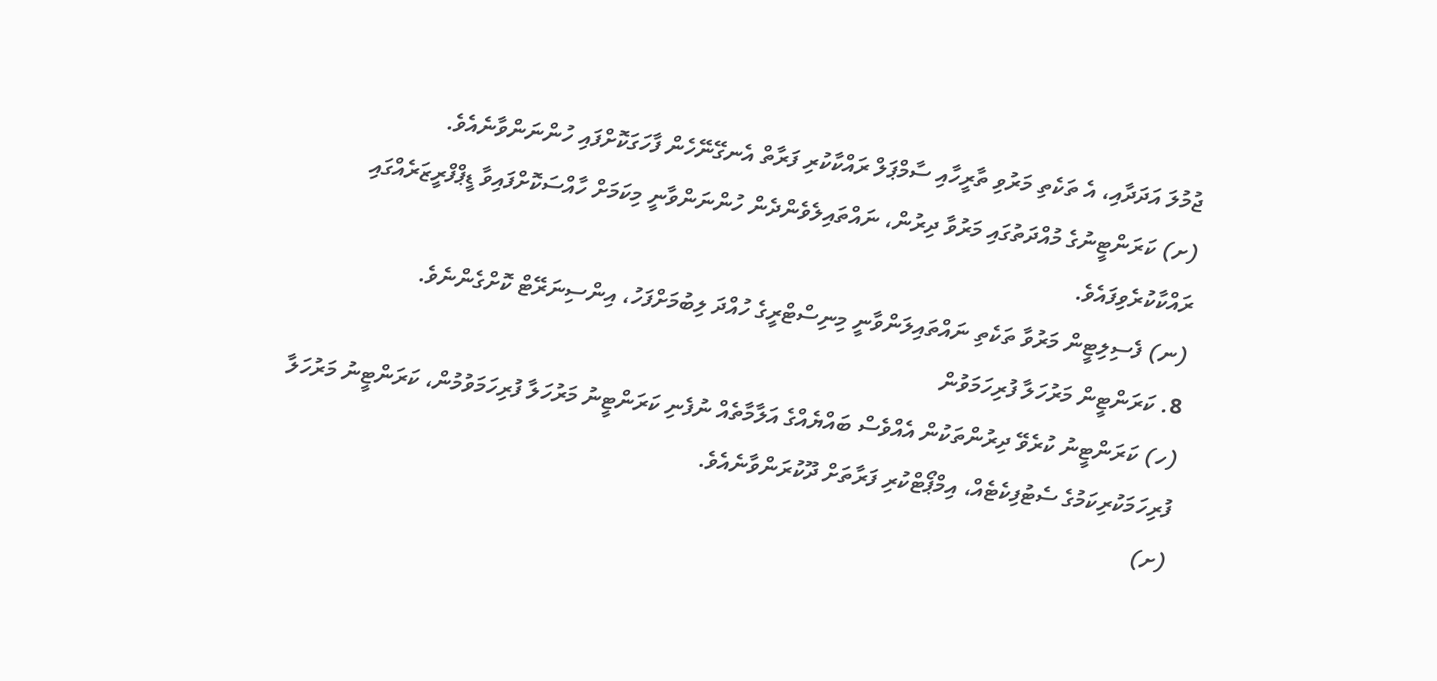ޖުމުލަ އަދަދާއި، އެ ތަކެތި މަރުވި ތާރީހާއި ސާމްޕަލް ރައްކާކުރި ފަރާތް އެނގޭނޭހެން ފާހަގަކޮށްފައި ހުންނަންވާނެއެވެ.
(ށ) ކަރަންޓީނުގެ މުއްދަތުގައި މަރުވާ ދިރުން، ނައްތައިލެވެންދެން ހުންނަންވާނީ މިކަމަށް ހާއްސަކޮށްފައިވާ ޑީޕްފްރީޒަރެއްގައި ރައްކާކުރެވިފައެވެ.
(ނ) ފެސިލިޓީން މަރުވާ ތަކެތި ނައްތައިލަންވާނީ މިނިސްޓްރީގެ ހުއްދަ ލިބުމަށްފަހު، އިންސިނަރޭޓް ކޮށްގެންނެވެ.
8. ކަރަންޓީން މަރުހަލާ ފުރިހަމަވުން
(ހ) ކަރަންޓީނު ކުރެވޭ ދިރުންތަކުން އެއްވެސް ބައްޔެއްގެ އަލާމާތެއް ނުފެނި ކަރަންޓީނު މަރުހަލާ ފުރިހަމަވުމުން، ކަރަންޓީނު މަރުހަލާ ފުރިހަމަކުރިކަމުގެ ސެޓުފިކެޓެއް، އިމްޕޯޓްކުރި ފަރާތަށް ދޫކުރަންވާނެއެވެ.
(ށ)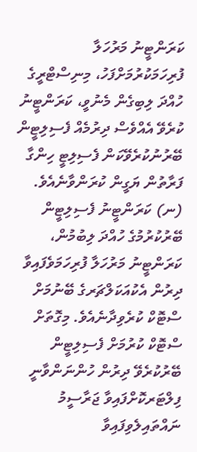ކަރަންޓީނު މަރުހަލާ ފުރިހަމަކުރުމަށްފަހު، މިނިސްޓްރީގެ ހުއްދަ ލިބިގެން މެނުވީ، ކަރަންޓީނު ކުރެވޭ އެއްވެސް ދިރުމެއް ފެސިލިޓީން ބޭރުނުކުރެވޭކަން ފެސިލިޓީ ހިންގާ ފަރާތުން ޔަގީން ކުރަންވާނެއެވެ.
(ނ) ކަރަންޓީނު ފެސިލިޓީން ބޭރުކުރުމުގެ ހުއްދަ ލިބުމުން، ކަރަންޓީނު މަރުހަލާ ފުރިހަމަވެފައިވާ ދިރުން އެކުއަކަލްޗަރގެ ބޭނުމަށް ސްޓޮކް ކުރެވިދާނެއެވެ. މިގޮތަށް ސްޓޮކް ކުރުމަށް ފެސިލިޓީން ބޭރުކުރެވޭ ދިރުން ހުންނަންވާނީ ފިލްޓަރކޮށްފައިވާ ޖަރާސީމު ނައްތައިލެވިފައިވާ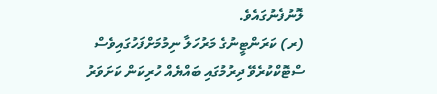ލޮނުފެނުގައެވެ.
(ރ) ކަރަންޓީނުގެ މަރުހަލާ ނިމުމަށްފަހުގައިވެސް ސްޓޮކްކުރެވޭ ދިރުމުގައި ބައްޔެއް ހުރިކަން ކަށަވަރު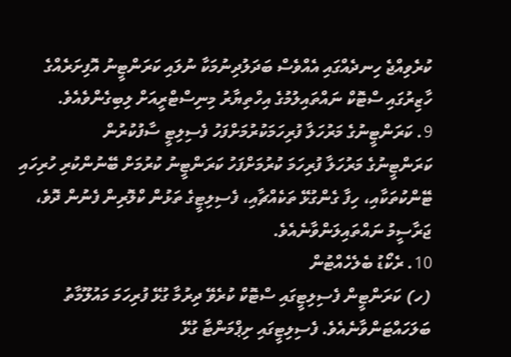ކުރެވިއްޖެ ހިނދެއްގައި އެއްވެސް ބަދަލުދިނުމަކާ ނުލައި ކަރަންޓީނު އޮފިށަރެއްގެ ހާޒިރުގައި ސްޓޮކް ނައްތައިލުމުގެ އިހްތިޔާރު މިނިސްޓްރީއަށް ލިބިގެންވެއެވެ.
9. ކަރަންޓީނުގެ މަރުހަލާ ފުރިހަމަކުރުމަށްފަހު ފެސިލިޓީ ސާފުކުރުން
ކަރަންޓީނުގެ މަރުހަލާ ފުރިހަމަ ކުރުމަށްފަހު ކަރަންޓީނު ކުރުމަށް ބޭނުންކުރި ހުރިހައި ޓޭންކުތަކާއި، ހިފާ ގެންގުޅޭ ތަކެއްޗާއި، ފެސިލިޓީގެ ތަޅުން ކްލޮރިން ފެނުން ދޮވެ، ޖަރާސީމު ނައްތައިލަންވާނެއެވެ.
10. ރެކޯޑު ބެލެހެއްޓުން
(ހ) ކަރަންޓީން ފެސިލިޓީގައި ސްޓޮކް ކުރެވޭ ދިރުމާ ގުޅޭ ފުރިހަމަ މައުލޫމާތު ބަލަހައްޓަންވާނެއެވެ. ފެސިލިޓީގައި ށިޕްމަންޓާ ގުޅޭ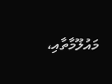މައުލޫމާތާއި،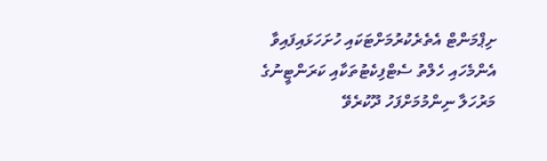ށިޕްމަންޓް އެތެރެކުރުމަށްޓަކައި ހުށަހަޅައިފައިވާ އެންމެހައި ހެލްތު ސެޓްފިކެޓުތަކާއި ކަރަންޓީނުގެ މަރުހަލާ ނިންމުމަށްފަހު ދޫކުރެވޭ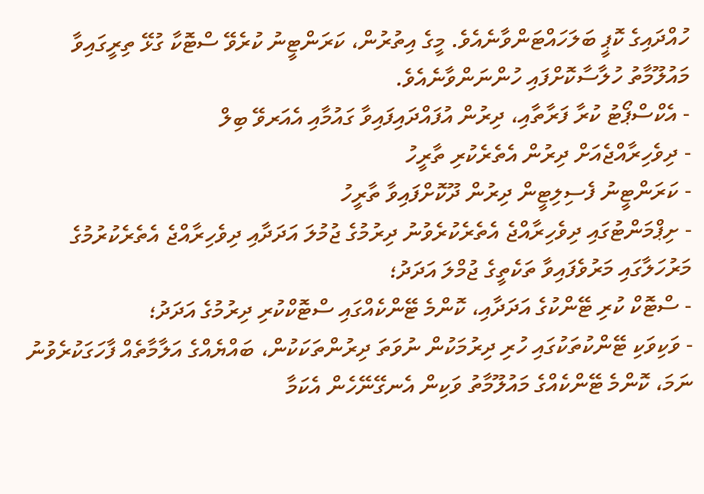ހުއްދައިގެ ކޮޕީ ބަލަހައްޓަންވާނެއެވެ. މީގެ އިތުރުން، ކަރަންޓީނު ކުރެވޭ ސްޓޮކާ ގުޅޭ ތިރީގައިވާ މައުލޫމާތު ހުލާސާކޮށްފައި ހުންނަންވާނެއެވެ.
- އެކްސްޕޯޓު ކުރާ ފަރާތާއި، ދިރުން އުފައްދައިފައިވާ ގައުމާއި އެއަރވޭ ބިލް
- ދިވެހިރާއްޖެއަށް ދިރުން އެތެރެކުރި ތާރީހު
- ކަރަންޓީނު ފެސިލިޓީން ދިރުން ދޫކޮށްފައިވާ ތާރީހު
- ށިޕްމަންޓުގައި ދިވެހިރާއްޖެ އެތެރެކުރެވުނު ދިރުމުގެ ޖުމުލަ އަދަދާއި ދިވެހިރާއްޖެ އެތެރެކުރުމުގެ މަރުހަލާގައި މަރުވެފައިވާ ތަކެތީގެ ޖުމްލަ އަދަދު؛
- ސްޓޮކް ކުރި ޓޭންކުގެ އަދަދާއި، ކޮންމެ ޓޭންކެއްގައި ސްޓޮކްކުރި ދިރުމުގެ އަދަދު؛
- ވަކިވަކި ޓޭންކުތަކުގައި ހުރި ދިރުމަކުން ނުވަތަ ދިރުންތަކަކުން، ބައްޔެއްގެ އަލާމާތެއް ފާހަގަކުރެވުނު ނަމަ، ކޮންމެ ޓޭންކެއްގެ މައުލޫމާތު ވަކިން އެނގޭނޭހެން އެކަމާ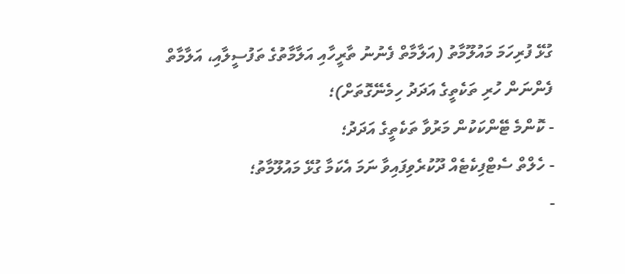ގުޅޭ ފުރިހަމަ މައުލޫމާތު (އަލާމާތް ފެނުނު ތާރީހާއި އަލާމާތުގެ ތަފުސީލާއި، އަލާމާތް ފެންނަން ހުރި ތަކެތީގެ އަދަދު ހިމެނޭގޮތަށް)؛
- ކޮންމެ ޓޭންކަކުން މަރުވާ ތަކެތީގެ އަދަދު؛
- ހެލްތް ސެޓްފިކެޓެއް ދޫކުރެވިފައިވާ ނަމަ އެކަމާ ގުޅޭ މައުލޫމާތު؛
-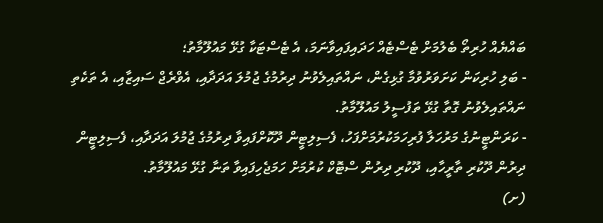ބައްޔެއް ހުރިތޯ ބެލުމަށް ޓެސްޓެއް ހަދައިފައިވާނަމަ، އެ ޓެސްޓަކާ ގުޅޭ މައުލޫމާތު؛
- ބަލި ހުރިކަން ކަށަވަރުވުމާ ގުޅިގެން، ނައްތައިލެވުނު ދިރުމުގެ ޖުމުލަ އަދަދާއި، އެވްރެޖް ސައިޒާއި، އެ ތަކެތި ނައްތައިލެވުނު ގޮތާ ގުޅޭ ތަފުސީލު މައުލޫމާތު.
- ކަރަންޓީނުގެ މަރުހަލާ ފުރިހަމަކުރުމަށްފަހު، ފެސިލިޓީން ދޫކޮށްފައިވާ ދިރުމުގެ ޖުމުލަ އަދަދާއި، ފެސިލިޓީން ދިރުން ދޫކުރި ތާރީހާއި، ދޫކުރި ދިރުން ސްޓޮކް ކުރުމަށް ހަމަޖެހިފައިވާ ތަނާ ގުޅޭ މައުލޫމާތު.
(ށ)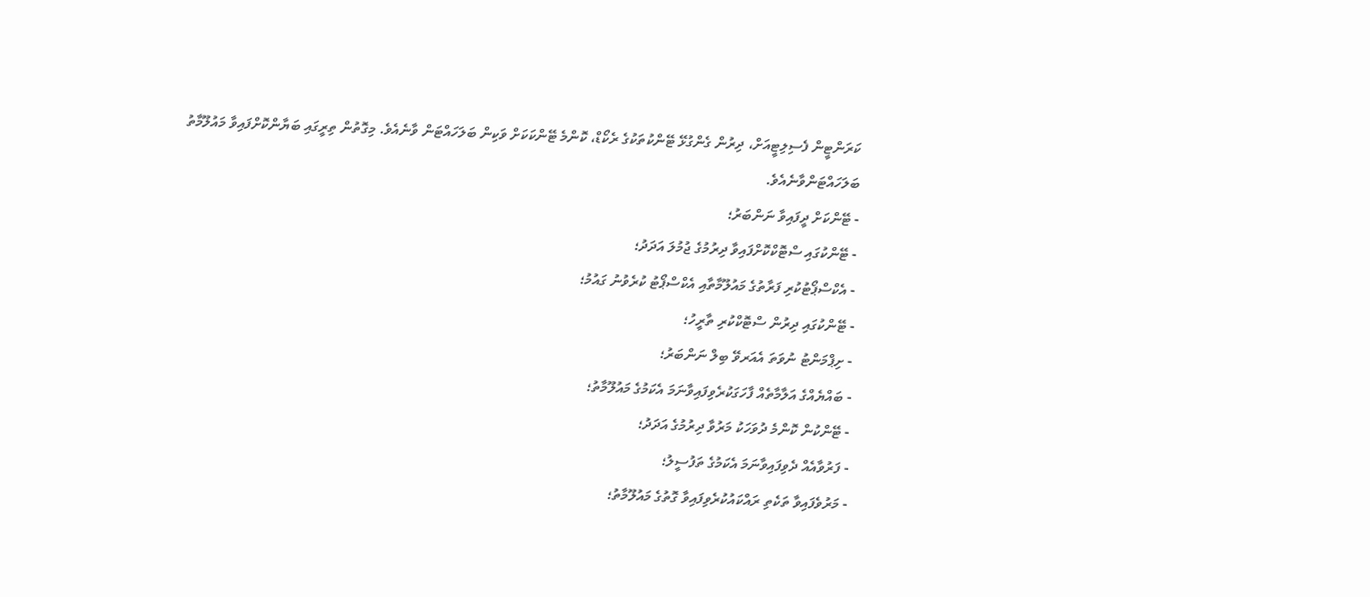ކަރަންޓީން ފެސިލިޓީއަށް، ދިރުން ގެންގުޅޭ ޓޭންކުތަކުގެ ރެކޯޑް، ކޮންމެ ޓޭންކަކަށް ވަކިން ބަލަހައްޓަން ވާނެއެވެ. މިގޮތުން ތިރީގައި ބަޔާންކޮށްފައިވާ މައުލޫމާތު ބަލަހައްޓަންވާނެއެވެ.
- ޓޭންކަށް ދީފައިވާ ނަންބަރު؛
- ޓޭންކުގައި ސްޓޮކްކޮށްފައިވާ ދިރުމުގެ ޖުމުލަ އަދަދު؛
- އެކްސްޕޯޓުކުރި ފަރާތުގެ މައުލޫމާތާއި އެކްސްޕޯޓު ކުރެވުނު ގައުމު؛
- ޓޭންކުގައި ދިރުން ސްޓޮކްކުރި ތާރީހު؛
- ށިޕްމަންޓު ނުވަތަ އެއަރވޭ ބިލް ނަންބަރު؛
- ބައްޔެއްގެ އަލާމާތެއް ފާހަގަކުރެވިފައިވާނަމަ އެކަމުގެ މައުލޫމާތު؛
- ޓޭންކުން ކޮންމެ ދުވަހަކު މަރުވާ ދިރުމުގެ އަދަދު؛
- ފަރުވާއެއް ދެވިފައިވާނަމަ އެކަމުގެ ތަފުސީލު؛
- މަރުވެފައިވާ ތަކެތި ރައްކައުކުރެވިފައިވާ ގޮތުގެ މައުލޫމާތު؛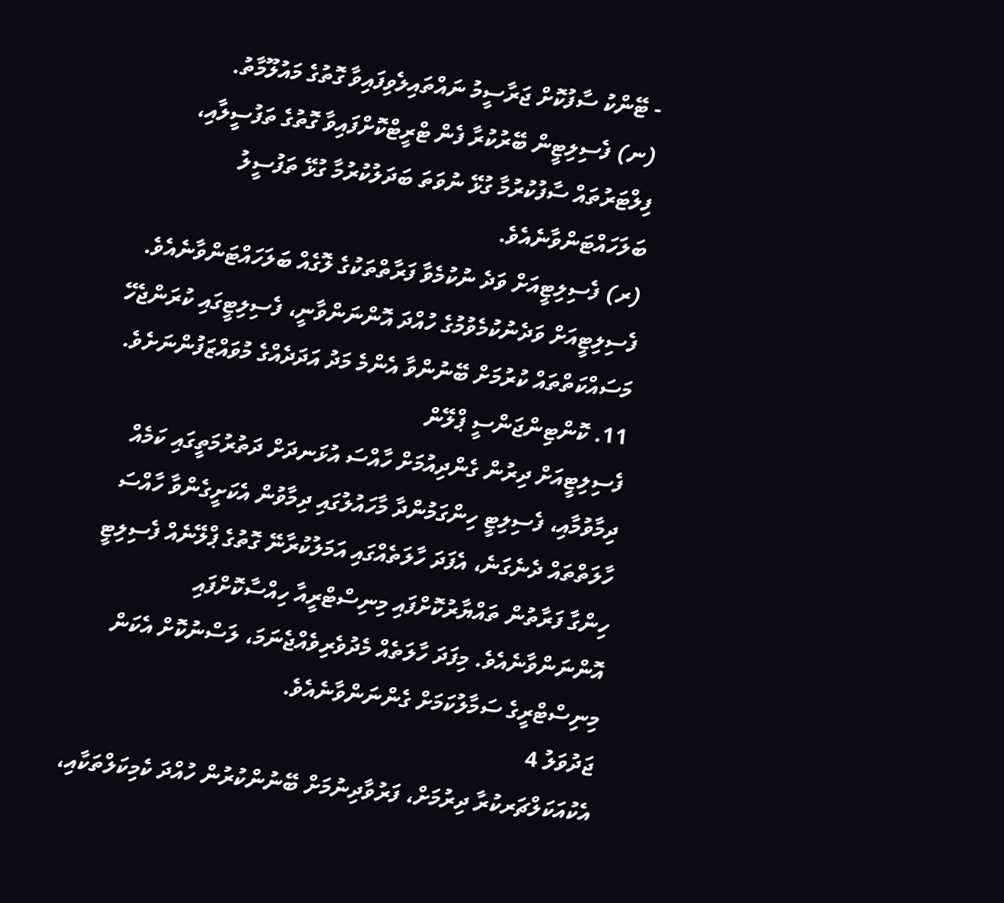- ޓޭންކު ސާފުކޮށް ޖަރާސީމު ނައްތައިލެވިފައިވާ ގޮތުގެ މައުލޫމާތު.
(ނ) ފެސިލިޓީން ބޭރުކުރާ ފެން ޓްރީޓްކޮށްފައިވާ ގޮތުގެ ތަފުސީލާއި، ފިލްޓަރުތައް ސާފުކުރުމާ ގުޅޭ ނުވަތަ ބަދަލުކުރުމާ ގުޅޭ ތަފުސީލު ބަލަހައްޓަންވާނެއެވެ.
(ރ) ފެސިލިޓީއަށް ވަދެ ނުކުމެވާ ފަރާތްތަކުގެ ލޮގެއް ބަލަހައްޓަންވާނެއެވެ. ފެސިލިޓީއަށް ވަދެނުކުމެވުމުގެ ހުއްދަ އޮންނަންވާނީ، ފެސިލިޓީގައި ކުރަންޖެހޭ މަސައްކަތްތައް ކުރުމަށް ބޭނުންވާ އެންމެ މަދު އަދަދެއްގެ މުވައްޒަފުންނަށެވެ.
11. ކޮންޓިންޖަންސީ ޕްލޭން
ފެސިލިޓީއަށް ދިރުން ގެންދިއުމަށް ހާއްސަ އުޅަނދަށް ދަތުރުމަތީގައި ކަމެއް ދިމާވުމާއި، ފެސިލިޓީ ހިންގަމުންދާ މާހައުލުގައި ދިމާވުން އެކަށީގެންވާ ހާއްސަ ހާލަތްތައް ދެނެގަނެ، އެފަދަ ހާލަތެއްގައި އަމަލުކުރާނޭ ގޮތުގެ ޕްލޭނެއް ފެސިލިޓީ ހިންގާ ފަރާތުން ތައްޔާރުކޮށްފައި މިނިސްޓްރީއާ ހިއްސާކޮށްފައި އޮންނަންވާނެއެވެ. މިފަދަ ހާލަތެއް މެދުވެރިވެއްޖެނަމަ، ލަސްނުކޮށް އެކަން މިނިސްޓްރީގެ ސަމާލުކަމަށް ގެންނަންވާނެއެވެ.
ޖަދުވަލު 4
އެކުއަކަލްޗަރކުރާ ދިރުމަށް، ފަރުވާދިނުމަށް ބޭނުންކުރުން ހުއްދަ ކެމިކަލްތަކާއި،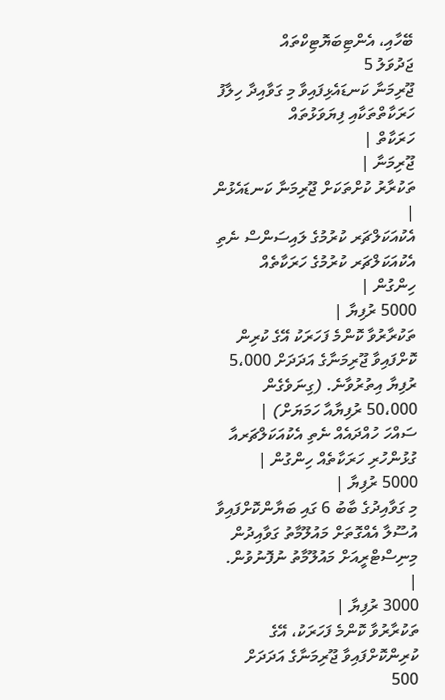ބޭހާއި، އެންޓިބަޔޮޓިކްތައް
ޖަދުވަލު 5
ޖޫރިމަނާ ކަނޑައެޅިފައިވާ މި ގަވާއިދާ ހިލާފު ހަރަކާތްތަކާއި ފިޔަވަޅުތައް
ހަރަކާތް |
ޖޫރިމަނާ |
ތަކުރާރު ކުށްތަކަށް ޖޫރިމަނާ ކަނޑައެޅުން |
އެކުއަކަލްޗަރ ކުރުމުގެ ލައިސަންސް ނެތި އެކުއަކަލްޗަރ ކުރުމުގެ ހަރަކާތެއް ހިންގުން |
5000 ރުފިޔާ |
ތަކުރާރުވާ ކޮންމެ ފަހަރަކު އޭގެ ކުރިން ކޮށްފައިވާ ޖޫރިމަނާގެ އަދަދަށް 5،000 ރުފިޔާ އިތުރުވާނެ. (ގިނަވެގެން 50،000 ރުފިޔާއާ ހަމަޔަށް) |
ސައްހަ ހުއްދައެއް ނެތި އެކުއަކަލްޗަރއާ ގުޅުންހުރި ހަރަކާތެއް ހިންގުން |
5000 ރުފިޔާ |
މި ގަވާއިދުގެ ބާބު 6 ގައި ބަޔާންކޮށްފައިވާ އުސޫލާ އެއްގޮތަށް މައުލޫމާތު ގަވާއިދުން މިނިސްޓްރީއަށް މައުލޫމާތު ނުފޮނުވުން. |
3000 ރުފިޔާ |
ތަކުރާރުވާ ކޮންމެ ފަހަރަކު، އޭގެ ކުރިންކޮށްފައިވާ ޖޫރިމަނާގެ އަދަދަށް 500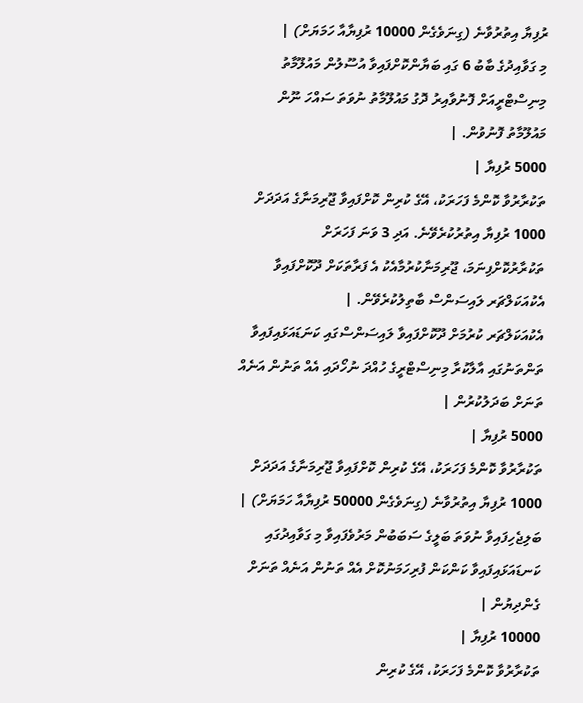ރުފިޔާ އިތުރުވާނެ (ގިނަވެގެން 10000 ރުފިޔާއާ ހަމަޔަށް) |
މި ގަވާއިދުގެ ބާބު 6 ގައި ބަޔާންކޮށްފައިވާ އުސޫލުން މައުލޫމާތު މިނިސްޓްރީއަށް ފޮނުވާއިރު ދޮގު މައުލޫމާތު ނުވަތަ ސައްހަ ނޫން މައުލޫމާތު ފޮނުވުން. |
5000 ރުފިޔާ |
ތަކުރާރުވާ ކޮންމެ ފަހަރަކު، އޭގެ ކުރިން ކޮށްފައިވާ ޖޫރިމަނާގެ އަދަދަށް 1000 ރުފިޔާ އިތުރުކުރެވޭނެ. އަދި 3 ވަނަ ފަހަރަށް ތަކުރާރުކޮށްފިނަމަ، ޖޫރިމަނާކުރުމާއެކު އެ ފަރާތަކަށް ދޫކޮށްފައިވާ އެކުއަކަލްޗަރ ލައިސަންސް ބާތިލުކުރެވޭން. |
އެކުއަކަލްޗަރ ކުރުމަށް ދޫކޮށްފައިވާ ލައިސަންސްގައި ކަނަޑައަޅައިފައިވާ ތަންތަނުގައި އާލާކުރާ މިނިސްޓްރީގެ ހުއްދަ ނުހޯދައި އެއް ތަނުން އަނެއް ތަނަށް ބަދަލުކުރުން |
5000 ރުފިޔާ |
ތަކުރާރުވާ ކޮންމެ ފަހަރަކު، އޭގެ ކުރިން ކޮށްފައިވާ ޖޫރިމަނާގެ އަދަދަށް 1000 ރުފިޔާ އިތުރުވާނެ (ގިނަވެގެން 50000 ރުފިޔާއާ ހަމަޔަށް) |
ބަލިޖެހިފައިވާ ނުވަތަ ބަލީގެ ސަބަބުން މަރުވެފައިވާ މި ގަވާއިދުގައި ކަނޑައަޅައިފައިވާ ކަންކަން ފުރިހަމަނުކޮށް އެއް ތަނުން އަނެއް ތަނަށް ގެންދިޔުން |
10000 ރުފިޔާ |
ތަކުރާރުވާ ކޮންމެ ފަހަރަކު، އޭގެ ކުރިން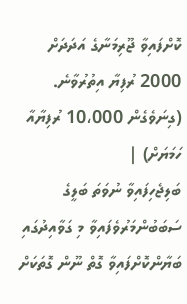ކޮށްފައިވާ ޖޫރިމަނާގެ އަދަދަށް 2000 ރުފިޔާ އިތުރުވާނެ. (ގިނަވެގެން 10،000 ރުފިޔާއާ ހަމަޔަށް) |
ބަލިޖެހިފައިވާ ނުވަތަ ބަލީގެ ސަބަބުންމަރުވެފައިވާ މި ގަވާއިދުގައި ބަޔާންކޮށްފައިވާ ގޮތް ނޫން ގޮތަކަށް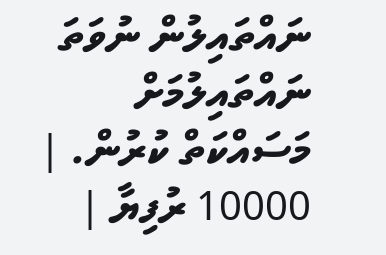ނައްތައިލުން ނުވަތަ ނައްތައިލުމަށް މަސައްކަތް ކުރުން. |
10000 ރުފިޔާ |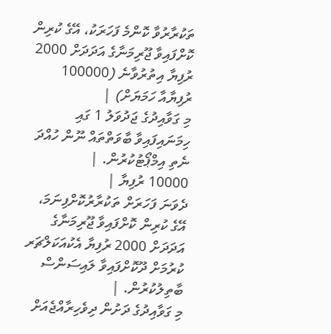ތަކުރާރުވާ ކޮންމެ ފަހަރަކު، އޭގެ ކުރިން ކޮށްފައިވާ ޖޫރިމަނާގެ އަދަދަށް 2000 ރުފިޔާ އިތުރުވާނެ (100000 ރުފިޔާއާ ހަމަޔަށް) |
މި ގަވާއިދުގެ ޖަދުވަލު 1 ގައި ހިމަނައިފައިވާ ބާވަތްތައް ނޫން ހުއްދަ ނެތި އިމްޕޯޓުކުރުން. |
10000 ރުފިޔާ |
ދެވަނަ ފަހަރަށް ތަކުރާރުކޮށްފިނަމަ، އޭގެ ކުރިން ކޮށްފައިވާ ޖޫރިމަނާގެ އަދަދަށް 2000 ރުފިޔާ އެކުއަކަލްޗަރ ކުރުމަށް ދޫކޮށްފައިވާ ލައިސަންސް ބާތިލުކުރުން. |
މި ގަވާއިދުގެ ދަށުން ދިވެހިރާއްޖެއަށް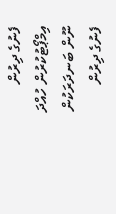ފެނުގެ ދިރުން އިމްޕޯޓުކުރުން ހުއްދަ ނޫން ބަނދަރަކުން ފެނުގެ ދިރުން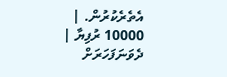އެތެރެކުރުން. |
10000 ރުފިޔާ |
ދެވަނަފަހަރަށް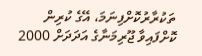ތަކުރާރުކޮށްފިނަމަ، އޭގެ ކުރިން ކޮށްފައިވާ ޖޫރިމަނާގެ އަދަދަށް 2000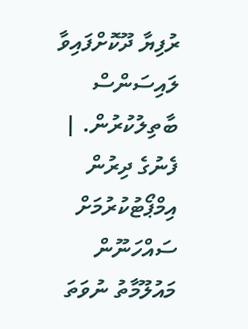ރުފިޔާ ދޫކޮށްފައިވާ ލައިސަންސް ބާތިލުކުރުން. |
ފެނުގެ ދިރުން އިމްޕޯޓުކުރުމަށް ސައްހަނޫން މައުލޫމާތު ނުވަތަ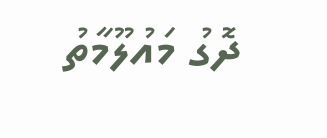ދޮގު މައުލޫމާތު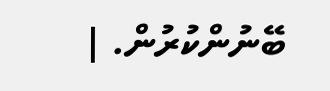ބޭނުންކުރުން. |